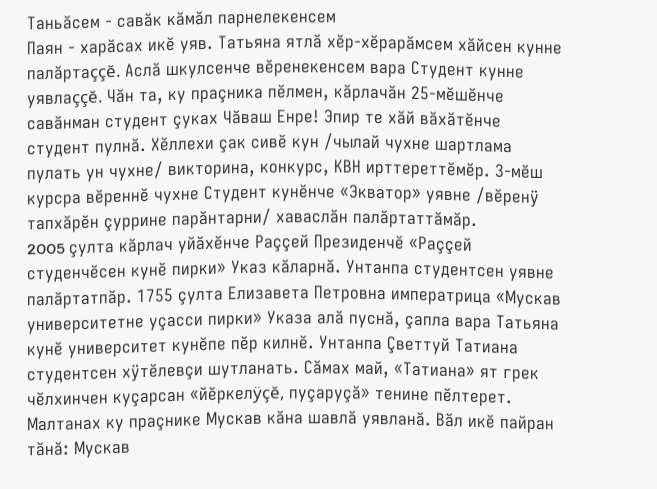Таньăсем - савăк кăмăл парнелекенсем
Паян - харăсах икĕ уяв. Татьяна ятлă хĕр-хĕрарăмсем хăйсен кунне палăртаççĕ. Аслă шкулсенче вĕренекенсем вара Студент кунне уявлаççĕ. Чăн та, ку праçника пĕлмен, кăрлачăн 25-мĕшĕнче савăнман студент çуках Чăваш Енре! Эпир те хăй вăхăтĕнче студент пулнă. Хĕллехи çак сивĕ кун /чылай чухне шартлама пулать ун чухне/ викторина, конкурс, КВН ирттереттĕмĕр. 3-мĕш курсра вĕреннĕ чухне Студент кунĕнче «Экватор» уявне /вĕренÿ тапхăрĕн çуррине парăнтарни/ хаваслăн палăртаттăмăр.
2005 çулта кăрлач уйăхĕнче Раççей Президенчĕ «Раççей студенчĕсен кунĕ пирки» Указ кăларнă. Унтанпа студентсен уявне палăртатпăр. 1755 çулта Елизавета Петровна императрица «Мускав университетне уçасси пирки» Указа алă пуснă, çапла вара Татьяна кунĕ университет кунĕпе пĕр килнĕ. Унтанпа Çветтуй Татиана студентсен хÿтĕлевçи шутланать. Сăмах май, «Татиана» ят грек чĕлхинчен куçарсан «йĕркелÿçĕ, пуçаруçă» тенине пĕлтерет. Малтанах ку праçнике Мускав кăна шавлă уявланă. Вăл икĕ пайран тăнă: Мускав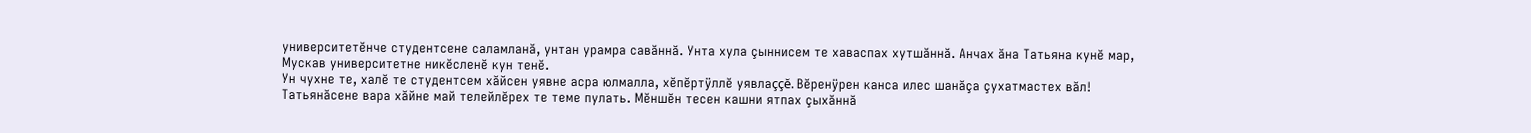университетĕнче студентсене саламланă, унтан урамра савăннă. Унта хула çыннисем те хаваспах хутшăннă. Анчах ăна Татьяна кунĕ мар, Мускав университетне никĕсленĕ кун тенĕ.
Ун чухне те, халĕ те студентсем хăйсен уявне асра юлмалла, хĕпĕртÿллĕ уявлаççĕ. Вĕренÿрен канса илес шанăçа çухатмастех вăл! Татьянăсене вара хăйне май телейлĕрех те теме пулать. Мĕншĕн тесен кашни ятпах çыхăннă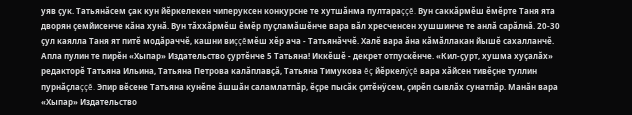уяв çук. Татьянăсем çак кун йĕркелекен чиперуксен конкурсне те хутшăнма пултараççĕ. Вун саккăрмĕш ĕмĕрте Таня ята дворян çемйисенче кăна хунă. Вун тăххăрмĕш ĕмĕр пуçламăшĕнче вара вăл хресченсен хушшинче те анлă сарăлнă. 20-30 çул каялла Таня ят питĕ модăраччĕ, кашни виççĕмĕш хĕр ача - Татьянăччĕ. Халĕ вара ăна кăмăллакан йышĕ сахалланчĕ. Апла пулин те пирĕн «Хыпар» Издательство çуртĕнче 5 Татьяна! Иккĕшĕ - декрет отпускĕнче. «Кил-çурт, хушма хуçалăх» редакторĕ Татьяна Ильина, Татьяна Петрова калăплавçă, Татьяна Тимукова ĕç йĕркелÿçĕ вара хăйсен тивĕçне туллин пурнăçлаççĕ. Эпир вĕсене Татьяна кунĕпе ăшшăн саламлатпăр, ĕçре пысăк çитĕнÿсем, çирĕп сывлăх сунатпăр. Манăн вара «Хыпар» Издательство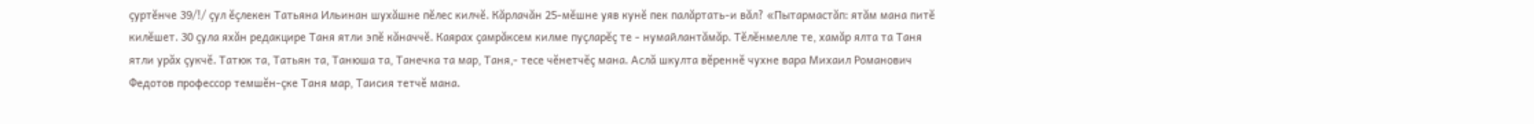çуртĕнче 39/!/ çул ĕçлекен Татьяна Ильинан шухăшне пĕлес килчĕ. Кăрлачăн 25-мĕшне уяв кунĕ пек палăртать-и вăл? «Пытармастăп: ятăм мана питĕ килĕшет. 30 çула яхăн редакцире Таня ятли эпĕ кăначчĕ. Каярах çамрăксем килме пуçларĕç те - нумайлантăмăр. Тĕлĕнмелле те, хамăр ялта та Таня ятли урăх çукчĕ. Татюк та, Татьян та, Танюша та, Танечка та мар, Таня,- тесе чĕнетчĕç мана. Аслă шкулта вĕреннĕ чухне вара Михаил Романович Федотов профессор темшĕн-çке Таня мар, Таисия тетчĕ мана.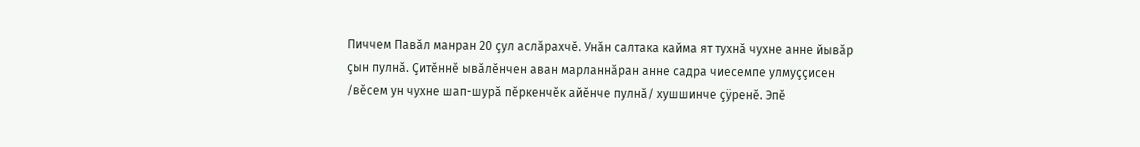Пиччем Павăл манран 20 çул аслăрахчĕ. Унăн салтака кайма ят тухнă чухне анне йывăр çын пулнă. Çитĕннĕ ывăлĕнчен аван марланнăран анне садра чиесемпе улмуççисен /вĕсем ун чухне шап-шурă пĕркенчĕк айĕнче пулнă/ хушшинче çÿренĕ. Эпĕ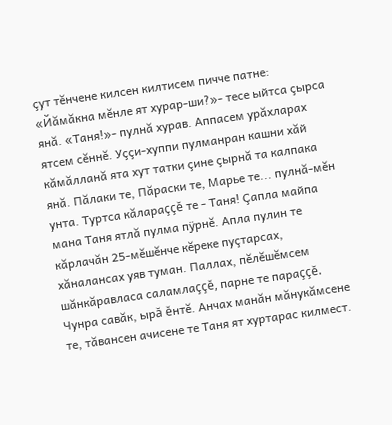çут тĕнчене килсен килтисем пичче патне: «Йăмăкна мĕнле ят хурар-ши?»- тесе ыйтса çырса янă. «Таня!»- пулнă хурав. Аппасем урăхларах ятсем сĕннĕ. Уççи-хуппи пулманран кашни хăй кăмăлланă ята хут татки çине çырнă та калпака янă. Пăлаки те, Пăраски те, Марье те... пулнă-мĕн унта. Туртса кăлараççĕ те - Таня! Çапла майпа мана Таня ятлă пулма пÿрнĕ. Апла пулин те кăрлачăн 25-мĕшĕнче кĕреке пуçтарсах, хăналансах уяв туман. Паллах, пĕлĕшĕмсем шăнкăравласа саламлаççĕ, парне те параççĕ. Чунра савăк, ырă ĕнтĕ. Анчах манăн мăнукăмсене те, тăвансен ачисене те Таня ят хуртарас килмест.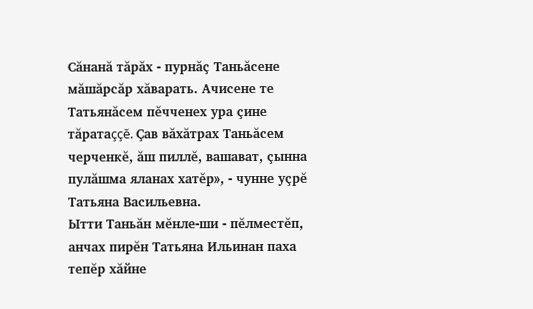Сăнанă тăрăх - пурнăç Таньăсене мăшăрсăр хăварать. Ачисене те Татьянăсем пĕчченех ура çине тăратаççĕ. Çав вăхăтрах Таньăсем черченкĕ, ăш пиллĕ, вашават, çынна пулăшма яланах хатĕр», - чунне уçрĕ Татьяна Васильевна.
Ытти Таньăн мĕнле-ши - пĕлместĕп, анчах пирĕн Татьяна Ильинан паха тепĕр хăйне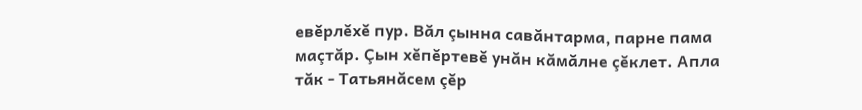евĕрлĕхĕ пур. Вăл çынна савăнтарма, парне пама маçтăр. Çын хĕпĕртевĕ унăн кăмăлне çĕклет. Апла тăк - Татьянăсем çĕр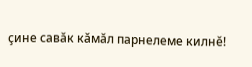çине савăк кăмăл парнелеме килнĕ!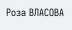Роза ВЛАСОВА